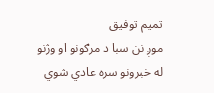تميم توفيق
موږ نن سبا د مرګونو او وژنو له خبرونو سره عادي شوي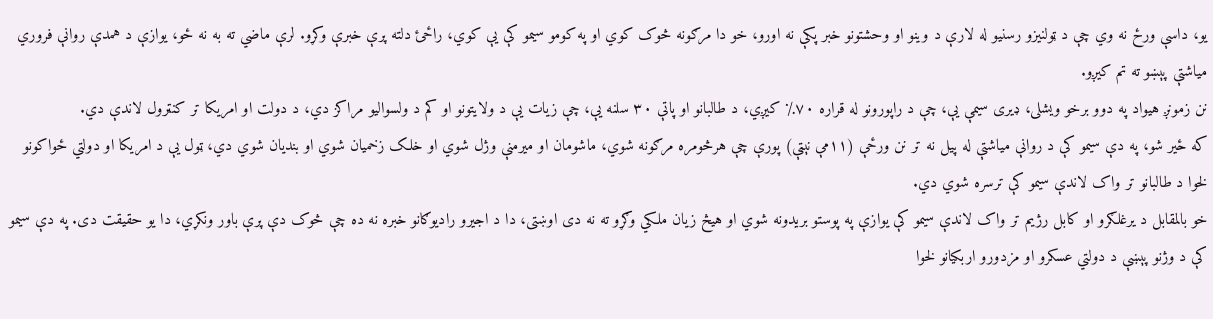يو، داسې ورځ نه وي چې د ټولنيزو رسنيو له لارې د وينو او وحشتونو خبر پکې نه اورو، خو دا مرګونه څوک کوي او په کومو سيمو کې يې کوي، راځئ دلته پرې خبرې وکړو. لرې ماضي ته به نه ځو، يوازې د همدې روانې فروري مياشتې پېښو ته تم کيږو.
نن زمونږ هيواد په دوو برخو ويشلی، ډيری سيمې يې، چې د راپورونو له قراره ۷۰٪ کيږي، د طالبانو او پاتې ۳۰ سلنه يې، چې زيات يې د ولايتونو او کم د ولسواليو مراکز دي، د دولت او امريکا تر کنټرول لاندې دي.
که ځير شو، په دې سيمو کې د روانې مياشتې له پيل نه تر نن ورځې (۱۱مې نېټې) پورې چې هرڅومره مرګونه شوي، ماشومان او ميرمنې وژل شوي او خلک زخميان شوي او بنديان شوي دي، ټول يې د امريکا او دولتي ځواکونو لخوا د طالبانو تر واک لاندې سيمو کې ترسره شوي دي.
خو بالمقابل د يرغلګرو او کابل رژيم تر واک لاندې سيمو کې يوازې په پوستو بريدونه شوي او هيڅ زيان ملکي وګړو ته نه دی اوښتی، دا د اجيرو راديوګانو خبره نه ده چې څوک دې پرې باور ونکړي، دا يو حقيقت دی. په دې سيمو کې د وژنو پېښې د دولتي عسکرو او مزدورو اربکيانو لخوا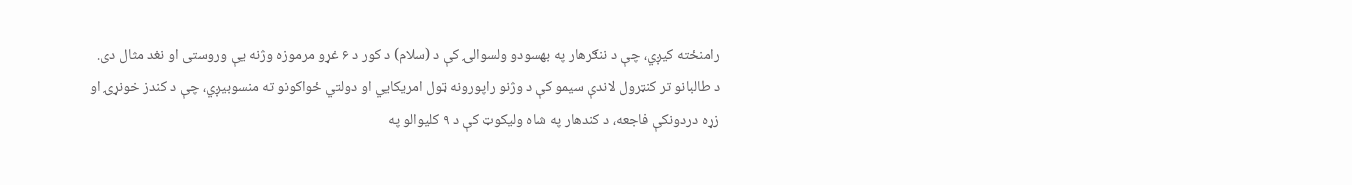رامنځته کيږي، چې د ننګرهار په بهسودو ولسوالۍ کې د (سلام) د کور د ۶ غړو مرموزه وژنه يې وروستی او نغد مثال دی.
د طالبانو تر کنټرول لاندې سيمو کې د وژنو راپورونه ټول امريکايي او دولتي ځواکونو ته منسوبيږي، چې د کندز خونړۍ او زړه دردونکې فاجعه، د کندهار په شاه وليکوټ کې د ۹ کليوالو په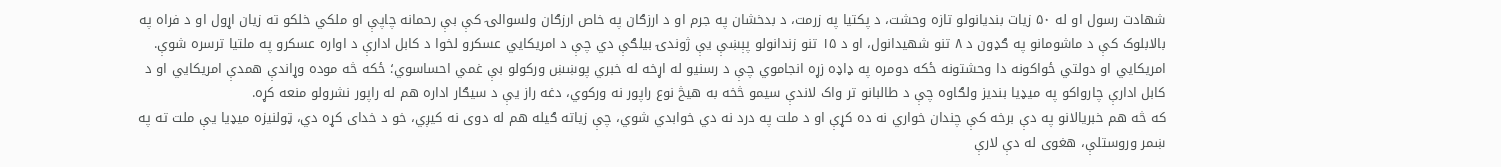شهادت رسول او له ۵۰ زيات بنديانولو تازه وحشت، د پکتيا په زرمت، د بدخشان په جرم او د ارزګان په خاص ارزګان ولسوالۍ کې بې رحمانه چاپې او ملکي خلکو ته زيان اړول او د فراه په بالابلوک کې د ماشومانو په ګډون د ۸ تنو شهيدانول، او د ۱۵ تنو زندانولو پېښې يې ژوندۍ بيلګې دي چې د امريکايي عسکرو لخوا د کابل ادارې د اواره عسکرو په ملتيا ترسره شوې.
امريکايي او دولتي ځواکونه دا وحشتونه ځکه دومره په ډاډه زړه انجاموي چې د رسنيو له اړخه له خبري پوښښ ورکولو بې غمي احساسوي؛ ځکه څه موده وړاندې همدې امريکايي او د کابل ادارې چارواکو په ميډيا بنديز ولګاوه چې د طالبانو تر واک لاندې سيمو څخه به هيڅ نوع راپور نه ورکوي، دغه راز يې د سيګار اداره هم له راپور نشرولو منعه کړه.
که څه هم خبريالانو په دې برخه کې چندان خواري نه ده کړې او د ملت په درد نه دي خوابدي شوي، چې زياته ګيله هم له دوی نه کيږي، خو د خدای کړه دي، ټولنيزه ميډيا يې ملت ته په ښمر وروستلې، هغوی له دې لارې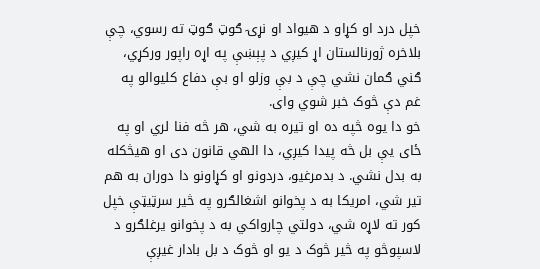خپل درد او کړاو د هيواد او نړۍ ګوټ ګوټ ته رسوي، چې بلاخره ژورنالستان اړ کيږي د پېښې په اړه راپور ورکړي، ګني ګمان نشي چې د بې وزلو او بې دفاع کليوالو په غم دې څوک خبر شوي وای.
خو دا يوه څپه ده او تيره به شي، هر څه فنا لري او په ځای يې بل څه پيدا کيږي، دا الهي قانون دی او هيڅکله به بدل نشي. د بدمرغيو، دردونو او کړاونو دا دوران به هم تير شي، امريکا به د پخوانو اشغالګرو په څير سرټيټې خپل کور ته لاړه شي، دولتي چارواکي به د پخوانو يرغلګرو د لاسپوڅو په څير څوک د يو او څوک د بل بادار غيږې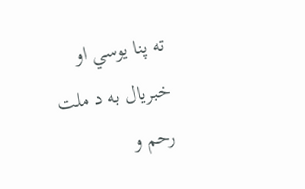ته پنا يوسي او خبريال به د ملت رحم و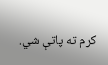کرم ته پاتې شي.